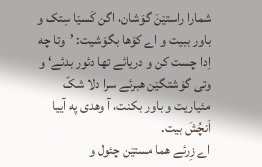شمارا راستێنَ گوَشان، اگن کَسێا سِتک و باور ببیت و اے کۆها بگوَشیت: ’وتا چه اِدا چست کن و دریائے تها دئور بدئے‘ و وتی گوَشتگێن هبرئے سرا دلا شکّ مئیاریت و باور بکنت، آ وهدی په آییا اَنچُشَ بیت.
اے زِرئے هما مستێن چئول و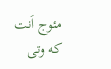مئوج اَنت که وتی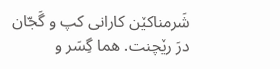شَرمناکێن کارانی کپ و گَجّان درَ رێچنت. هما گِسَر و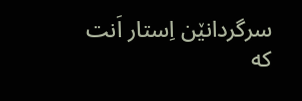سرگردانێن اِستار اَنت که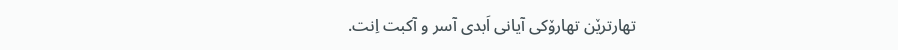تهارترێن تهارۆکی آیانی اَبدی آسر و آکبت اِنت.